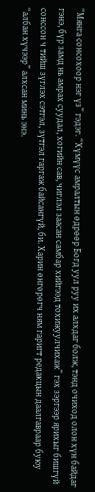“Мянга сонсохоор нэг үз” гэдэг. “Хүмүүс амралтын өдрөөр Богд уул руу их алхдаг болж, тэнд очиход олон хүн байдаг гэнэ, бүр замд нь амрах суудал, хогийн сав, чиглэл заасан самбар хийгээд тохижуулчихаж” гэх зэргээр ярихыг бишгүй сонссон ч тийш зүглэх сэтгэл, зүтгэл гаргаж байсангүй, би. Харин өнгөрөгч ням гаригт редакцын даалгавраар буюу “албан хүчээр” алхсан минь энэ.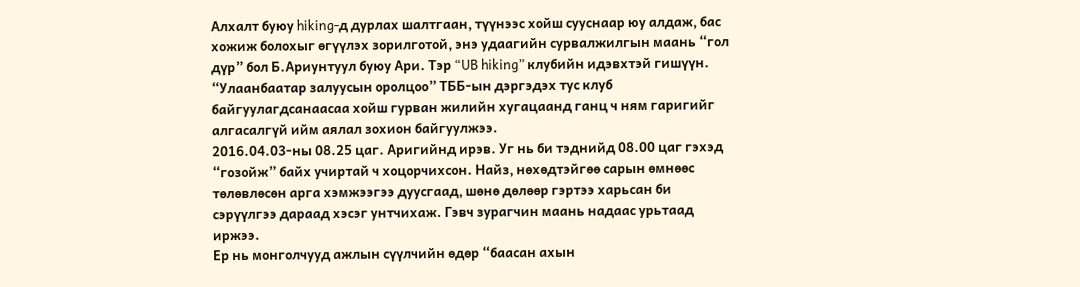Алхалт буюу hiking-д дурлах шалтгаан, түүнээс хойш сууснаар юу алдаж, бас хожиж болохыг өгүүлэх зорилготой, энэ удаагийн сурвалжилгын маань “гол дүр” бол Б.Ариунтуул буюу Ари. Тэр “UB hiking” клубийн идэвхтэй гишүүн. “Улаанбаатар залуусын оролцоо” ТББ-ын дэргэдэх тус клуб байгуулагдсанаасаа хойш гурван жилийн хугацаанд ганц ч ням гаригийг алгасалгүй ийм аялал зохион байгуулжээ.
2016.04.03-ны 08.25 цаг. Аригийнд ирэв. Уг нь би тэднийд 08.00 цаг гэхэд “гозойж” байх учиртай ч хоцорчихсон. Найз, нөхөдтэйгөө сарын өмнөөс төлөвлөсөн арга хэмжээгээ дуусгаад, шөнө дөлөөр гэртээ харьсан би сэрүүлгээ дараад хэсэг унтчихаж. Гэвч зурагчин маань надаас урьтаад иржээ.
Ер нь монголчууд ажлын сүүлчийн өдөр “баасан ахын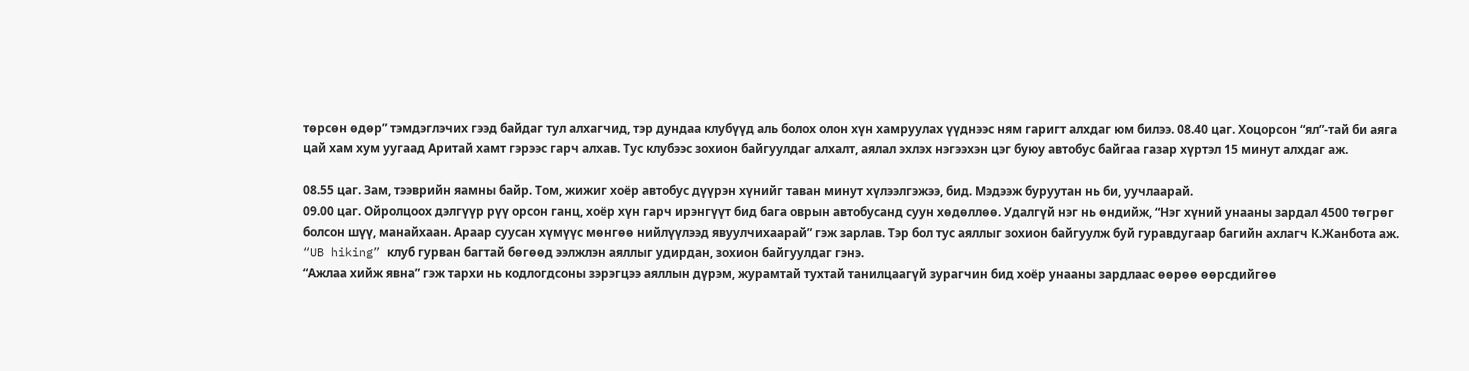төрсөн өдөр” тэмдэглэчих гээд байдаг тул алхагчид, тэр дундаа клубүүд аль болох олон хүн хамруулах үүднээс ням гаригт алхдаг юм билээ. 08.40 цаг. Хоцорсон “ял”-тай би аяга цай хам хум уугаад Аритай хамт гэрээс гарч алхав. Тус клубээс зохион байгуулдаг алхалт, аялал эхлэх нэгээхэн цэг буюу автобус байгаа газар хүртэл 15 минут алхдаг аж.

08.55 цаг. Зам, тээврийн яамны байр. Том, жижиг хоёр автобус дүүрэн хүнийг таван минут хүлээлгэжээ, бид. Мэдээж буруутан нь би, уучлаарай.
09.00 цаг. Ойролцоох дэлгүүр рүү орсон ганц, хоёр хүн гарч ирэнгүүт бид бага оврын автобусанд суун хөдөллөө. Удалгүй нэг нь өндийж, “Нэг хүний унааны зардал 4500 төгрөг болсон шүү, манайхаан. Араар суусан хүмүүс мөнгөө нийлүүлээд явуулчихаарай” гэж зарлав. Тэр бол тус аяллыг зохион байгуулж буй гуравдугаар багийн ахлагч К.Жанбота аж. “UB hiking” клуб гурван багтай бөгөөд ээлжлэн аяллыг удирдан, зохион байгуулдаг гэнэ.
“Ажлаа хийж явна” гэж тархи нь кодлогдсоны зэрэгцээ аяллын дүрэм, журамтай тухтай танилцаагүй зурагчин бид хоёр унааны зардлаас өөрөө өөрсдийгөө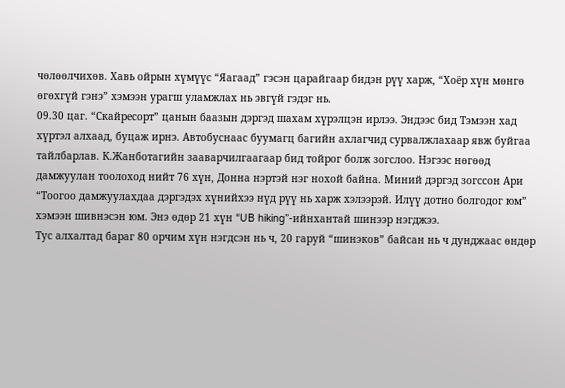чөлөөлчихөв. Хавь ойрын хүмүүс “Яагаад” гэсэн царайгаар бидэн рүү харж, “Хоёр хүн мөнгө өгөхгүй гэнэ” хэмээн урагш уламжлах нь эвгүй гэдэг нь.
09.30 цаг. “Скайресорт” цанын баазын дэргэд шахам хүрэлцэн ирлээ. Эндээс бид Тэмээн хад хүртэл алхаад, буцаж ирнэ. Автобуснаас буумагц багийн ахлагчид сурвалжлахаар явж буйгаа тайлбарлав. К.Жанботагийн зааварчилгаагаар бид тойрог болж зогслоо. Нэгээс нөгөөд дамжуулан тоолоход нийт 76 хүн, Донна нэртэй нэг нохой байна. Миний дэргэд зогссон Ари “Тоогоо дамжуулахдаа дэргэдэх хүнийхээ нүд рүү нь харж хэлээрэй. Илүү дотно болгодог юм” хэмээн шивнэсэн юм. Энэ өдөр 21 хүн “UB hiking”-ийнхантай шинээр нэгджээ.
Тус алхалтад бараг 80 орчим хүн нэгдсэн нь ч, 20 гаруй “шинэков” байсан нь ч дунджаас өндөр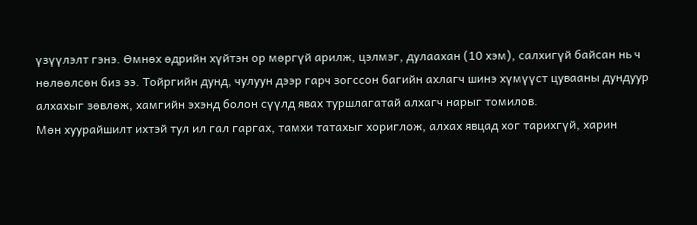үзүүлэлт гэнэ. Өмнөх өдрийн хүйтэн ор мөргүй арилж, цэлмэг, дулаахан (10 хэм), салхигүй байсан нь ч нөлөөлсөн биз ээ. Тойргийн дунд, чулуун дээр гарч зогссон багийн ахлагч шинэ хүмүүст цувааны дундуур алхахыг зөвлөж, хамгийн эхэнд болон сүүлд явах туршлагатай алхагч нарыг томилов.
Мөн хуурайшилт ихтэй тул ил гал гаргах, тамхи татахыг хориглож, алхах явцад хог тарихгүй, харин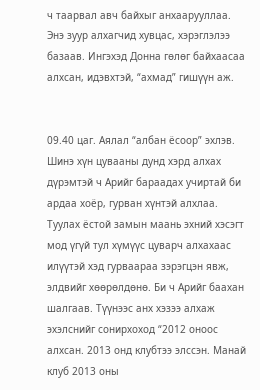ч таарвал авч байхыг анхаарууллаа. Энэ зуур алхагчид хувцас, хэрэглэлээ базаав. Ингэхэд Донна гөлөг байхаасаа алхсан, идэвхтэй, “ахмад” гишүүн аж.


09.40 цаг. Аялал “албан ёсоор” эхлэв. Шинэ хүн цувааны дунд хэрд алхах дүрэмтэй ч Арийг бараадах учиртай би ардаа хоёр, гурван хүнтэй алхлаа. Туулах ёстой замын маань эхний хэсэгт мод үгүй тул хүмүүс цуварч алхахаас илүүтэй хэд гурваараа зэрэгцэн явж, элдвийг хөөрөлдөнө. Би ч Арийг баахан шалгаав. Түүнээс анх хэзээ алхаж эхэлснийг сонирхоход “2012 оноос алхсан. 2013 онд клубтээ элссэн. Манай клуб 2013 оны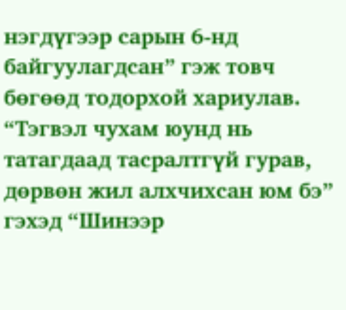нэгдүгээр сарын 6-нд байгуулагдсан” гэж товч бөгөөд тодорхой хариулав.
“Тэгвэл чухам юунд нь татагдаад тасралтгүй гурав, дөрвөн жил алхчихсан юм бэ” гэхэд “Шинээр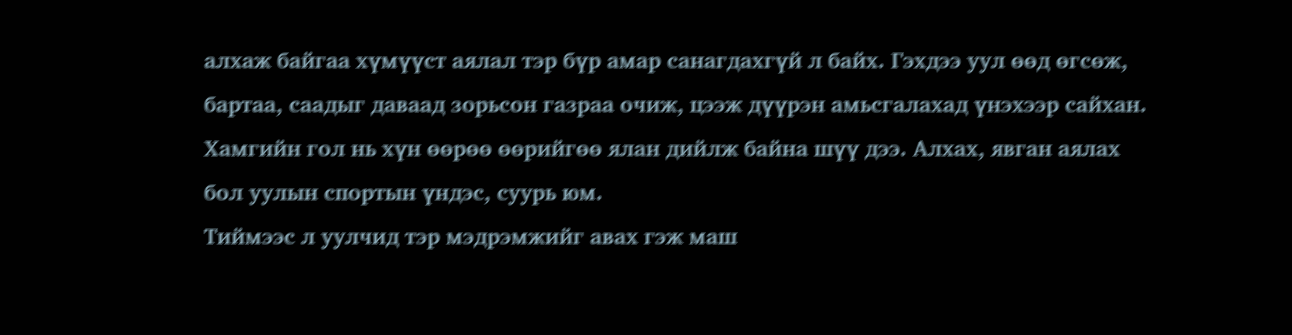алхаж байгаа хүмүүст аялал тэр бүр амар санагдахгүй л байх. Гэхдээ уул өөд өгсөж, бартаа, саадыг даваад зорьсон газраа очиж, цээж дүүрэн амьсгалахад үнэхээр сайхан. Хамгийн гол нь хүн өөрөө өөрийгөө ялан дийлж байна шүү дээ. Алхах, явган аялах бол уулын спортын үндэс, суурь юм.
Тиймээс л уулчид тэр мэдрэмжийг авах гэж маш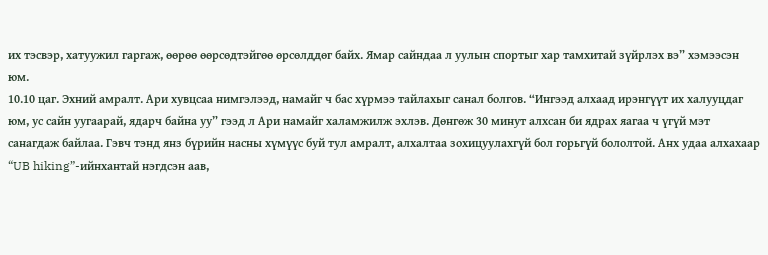их тэсвэр, хатуужил гаргаж, өөрөө өөрсөдтэйгөө өрсөлддөг байх. Ямар сайндаа л уулын спортыг хар тамхитай зүйрлэх вэ” хэмээсэн юм.
10.10 цаг. Эхний амралт. Ари хувцсаа нимгэлээд, намайг ч бас хүрмээ тайлахыг санал болгов. “Ингээд алхаад ирэнгүүт их халууцдаг юм, ус сайн уугаарай, ядарч байна уу” гээд л Ари намайг халамжилж эхлэв. Дөнгөж 30 минут алхсан би ядрах яагаа ч үгүй мэт санагдаж байлаа. Гэвч тэнд янз бүрийн насны хүмүүс буй тул амралт, алхалтаа зохицуулахгүй бол горьгүй бололтой. Анх удаа алхахаар “UB hiking”-ийнхантай нэгдсэн аав,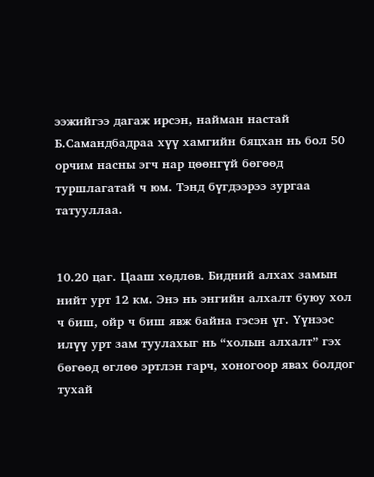ээжийгээ дагаж ирсэн, найман настай Б.Самандбадраа хүү хамгийн бяцхан нь бол 50 орчим насны эгч нар цөөнгүй бөгөөд туршлагатай ч юм. Тэнд бүгдээрээ зургаа татууллаа.


10.20 цаг. Цааш хөдлөв. Бидний алхах замын нийт урт 12 км. Энэ нь энгийн алхалт буюу хол ч биш, ойр ч биш явж байна гэсэн үг. Үүнээс илүү урт зам туулахыг нь “холын алхалт” гэх бөгөөд өглөө эртлэн гарч, хоногоор явах болдог тухай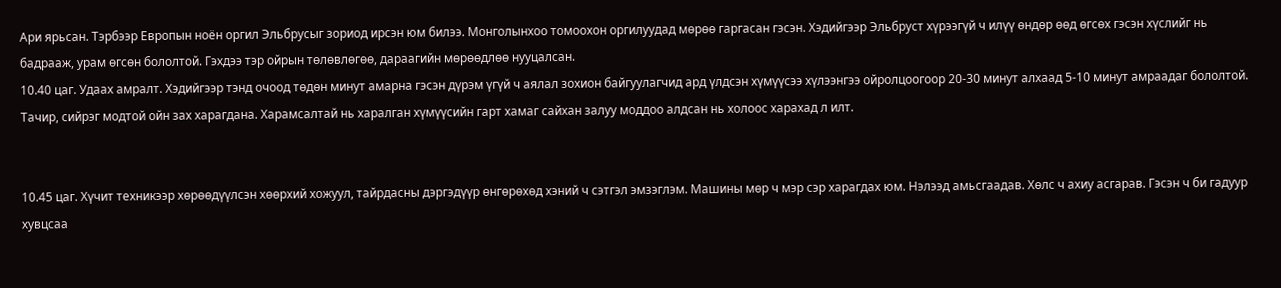Ари ярьсан. Тэрбээр Европын ноён оргил Эльбрусыг зориод ирсэн юм билээ. Монголынхоо томоохон оргилуудад мөрөө гаргасан гэсэн. Хэдийгээр Эльбруст хүрээгүй ч илүү өндөр өөд өгсөх гэсэн хүслийг нь бадрааж, урам өгсөн бололтой. Гэхдээ тэр ойрын төлөвлөгөө, дараагийн мөрөөдлөө нууцалсан.
10.40 цаг. Удаах амралт. Хэдийгээр тэнд очоод төдөн минут амарна гэсэн дүрэм үгүй ч аялал зохион байгуулагчид ард үлдсэн хүмүүсээ хүлээнгээ ойролцоогоор 20-30 минут алхаад 5-10 минут амраадаг бололтой. Тачир, сийрэг модтой ойн зах харагдана. Харамсалтай нь харалган хүмүүсийн гарт хамаг сайхан залуу моддоо алдсан нь холоос харахад л илт.


10.45 цаг. Хүчит техникээр хөрөөдүүлсэн хөөрхий хожуул, тайрдасны дэргэдүүр өнгөрөхөд хэний ч сэтгэл эмзэглэм. Машины мөр ч мэр сэр харагдах юм. Нэлээд амьсгаадав. Хөлс ч ахиу асгарав. Гэсэн ч би гадуур хувцсаа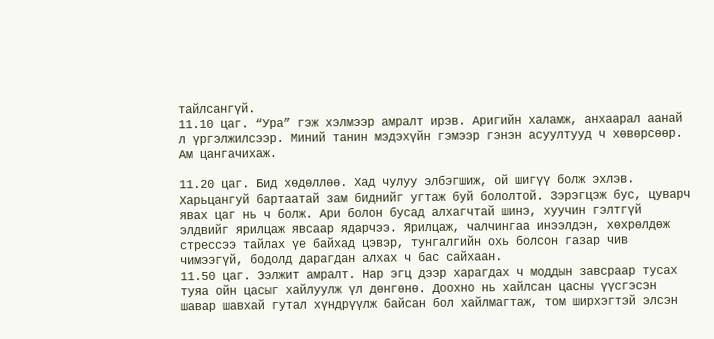тайлсангүй.
11.10 цаг. “Ура” гэж хэлмээр амралт ирэв. Аригийн халамж, анхаарал аанай л үргэлжилсээр. Миний танин мэдэхүйн гэмээр гэнэн асуултууд ч хөвөрсөөр. Ам цангачихаж.

11.20 цаг. Бид хөдөллөө. Хад чулуу элбэгшиж, ой шигүү болж эхлэв. Харьцангуй бартаатай зам биднийг угтаж буй бололтой. Зэрэгцэж бус, цуварч явах цаг нь ч болж. Ари болон бусад алхагчтай шинэ, хуучин гэлтгүй элдвийг ярилцаж явсаар ядарчээ. Ярилцаж, чалчингаа инээлдэн, хөхрөлдөж стрессээ тайлах үе байхад цэвэр, тунгалгийн охь болсон газар чив чимээгүй, бодолд дарагдан алхах ч бас сайхаан.
11.50 цаг. Ээлжит амралт. Нар эгц дээр харагдах ч моддын завсраар тусах туяа ойн цасыг хайлуулж үл дөнгөнө. Доохно нь хайлсан цасны үүсгэсэн шавар шавхай гутал хүндрүүлж байсан бол хайлмагтаж, том ширхэгтэй элсэн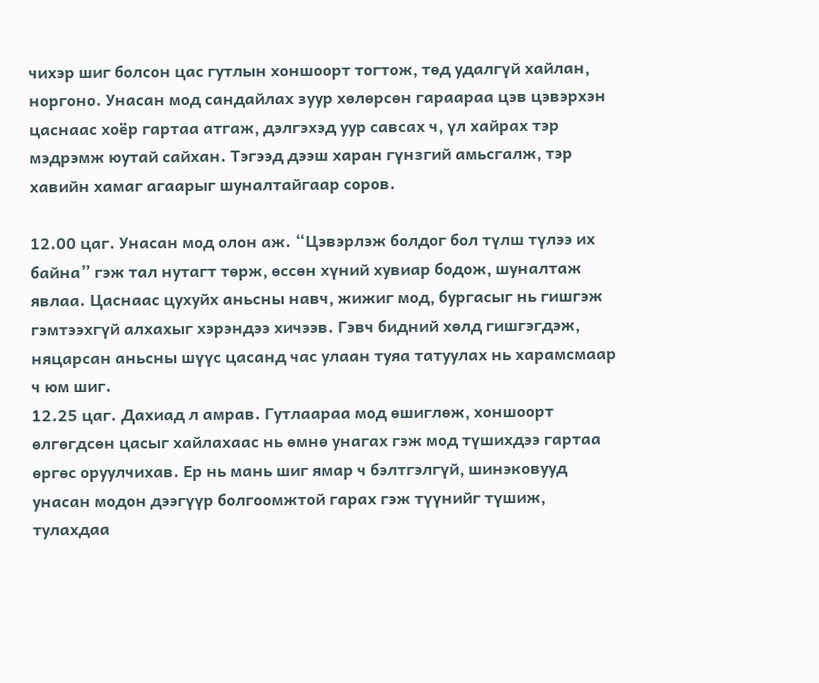чихэр шиг болсон цас гутлын хоншоорт тогтож, төд удалгүй хайлан, норгоно. Унасан мод сандайлах зуур хөлөрсөн гараараа цэв цэвэрхэн цаснаас хоёр гартаа атгаж, дэлгэхэд уур савсах ч, үл хайрах тэр мэдрэмж юутай сайхан. Тэгээд дээш харан гүнзгий амьсгалж, тэр хавийн хамаг агаарыг шуналтайгаар соров.

12.00 цаг. Унасан мод олон аж. “Цэвэрлэж болдог бол түлш түлээ их байна” гэж тал нутагт төрж, өссөн хүний хувиар бодож, шуналтаж явлаа. Цаснаас цухуйх аньсны навч, жижиг мод, бургасыг нь гишгэж гэмтээхгүй алхахыг хэрэндээ хичээв. Гэвч бидний хөлд гишгэгдэж, няцарсан аньсны шүүс цасанд час улаан туяа татуулах нь харамсмаар ч юм шиг.
12.25 цаг. Дахиад л амрав. Гутлаараа мод өшиглөж, хоншоорт өлгөгдсөн цасыг хайлахаас нь өмнө унагах гэж мод түшихдээ гартаа өргөс оруулчихав. Ер нь мань шиг ямар ч бэлтгэлгүй, шинэковууд унасан модон дээгүүр болгоомжтой гарах гэж түүнийг түшиж, тулахдаа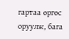гартаа өргөс оруулж, бага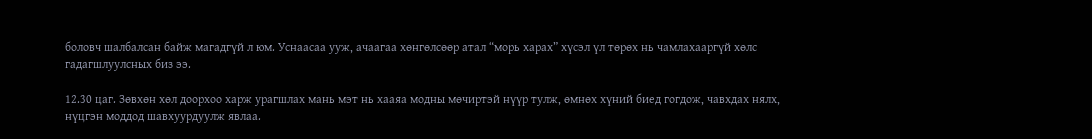боловч шалбалсан байж магадгүй л юм. Уснаасаа ууж, ачаагаа хөнгөлсөөр атал “морь харах” хүсэл үл төрөх нь чамлахааргүй хөлс гадагшлуулсных биз ээ.

12.30 цаг. Зөвхөн хөл доорхоо харж урагшлах мань мэт нь хааяа модны мөчиртэй нүүр тулж, өмнөх хүний биед гогдож, чавхдах нялх, нүцгэн моддод шавхуурдуулж явлаа.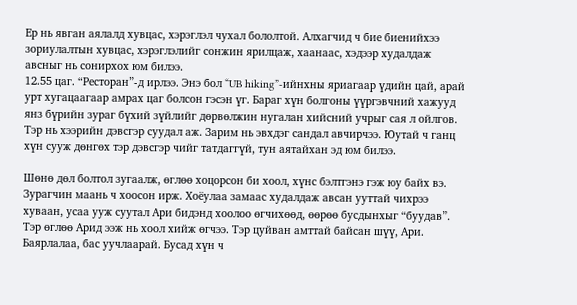Ер нь явган аялалд хувцас, хэрэглэл чухал бололтой. Алхагчид ч бие биенийхээ зориулалтын хувцас, хэрэглэлийг сонжин ярилцаж, хаанаас, хэдээр худалдаж авсныг нь сонирхох юм билээ.
12.55 цаг. “Ресторан”-д ирлээ. Энэ бол “UB hiking”-ийнхны яриагаар үдийн цай, арай урт хугацаагаар амрах цаг болсон гэсэн үг. Бараг хүн болгоны үүргэвчний хажууд янз бүрийн зураг бүхий зүйлийг дөрвөлжин нугалан хийсний учрыг сая л ойлгов. Тэр нь хээрийн дэвсгэр суудал аж. Зарим нь эвхдэг сандал авчирчээ. Юутай ч ганц хүн сууж дөнгөх тэр дэвсгэр чийг татдаггүй, тун аятайхан эд юм билээ.

Шөнө дөл болтол зугаалж, өглөө хоцорсон би хоол, хүнс бэлтгэнэ гэж юу байх вэ. Зурагчин маань ч хоосон ирж. Хоёулаа замаас худалдаж авсан ууттай чихрээ хуваан, усаа ууж суутал Ари бидэнд хоолоо өгчихөөд, өөрөө бусдынхыг “буудав”. Тэр өглөө Арид ээж нь хоол хийж өгчээ. Тэр цуйван амттай байсан шүү, Ари. Баярлалаа, бас уучлаарай. Бусад хүн ч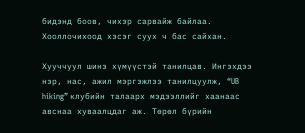бидэнд боов, чихэр сарвайж байлаа. Хооллочихоод хэсэг суух ч бас сайхан.

Хууччуул шинэ хүмүүстэй танилцав. Ингэхдээ нэр, нас, ажил мэргэжлээ танилцуулж, “UB hiking” клубийн талаарх мэдээллийг хаанаас авснаа хуваалцдаг аж. Төрөл бүрийн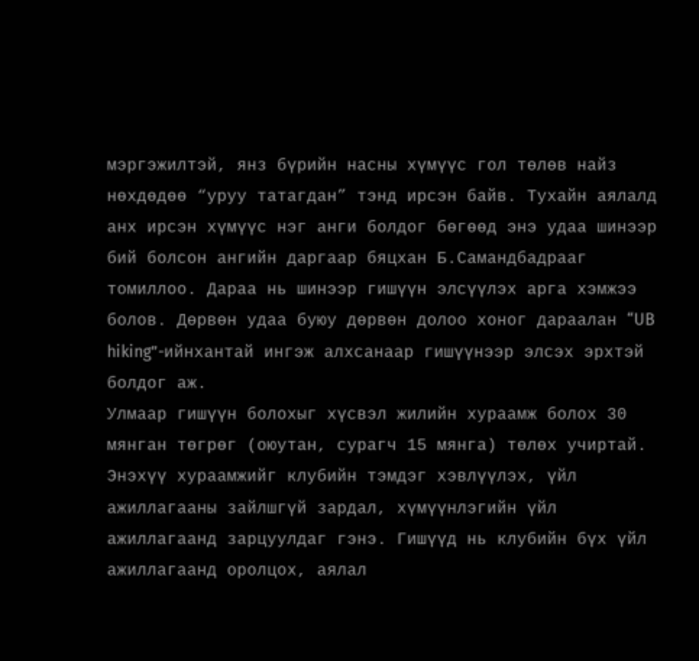мэргэжилтэй, янз бүрийн насны хүмүүс гол төлөв найз нөхдөдөө “уруу татагдан” тэнд ирсэн байв. Тухайн аялалд анх ирсэн хүмүүс нэг анги болдог бөгөөд энэ удаа шинээр бий болсон ангийн даргаар бяцхан Б.Самандбадрааг томиллоо. Дараа нь шинээр гишүүн элсүүлэх арга хэмжээ болов. Дөрвөн удаа буюу дөрвөн долоо хоног дараалан “UB hiking”-ийнхантай ингэж алхсанаар гишүүнээр элсэх эрхтэй болдог аж.
Улмаар гишүүн болохыг хүсвэл жилийн хураамж болох 30 мянган төгрөг (оюутан, сурагч 15 мянга) төлөх учиртай. Энэхүү хураамжийг клубийн тэмдэг хэвлүүлэх, үйл ажиллагааны зайлшгүй зардал, хүмүүнлэгийн үйл ажиллагаанд зарцуулдаг гэнэ. Гишүүд нь клубийн бүх үйл ажиллагаанд оролцох, аялал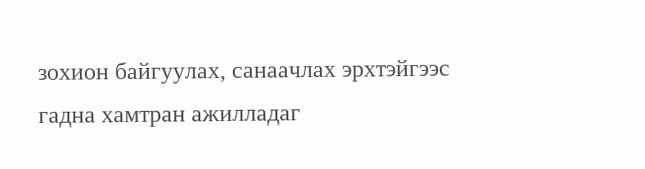зохион байгуулах, санаачлах эрхтэйгээс гадна хамтран ажилладаг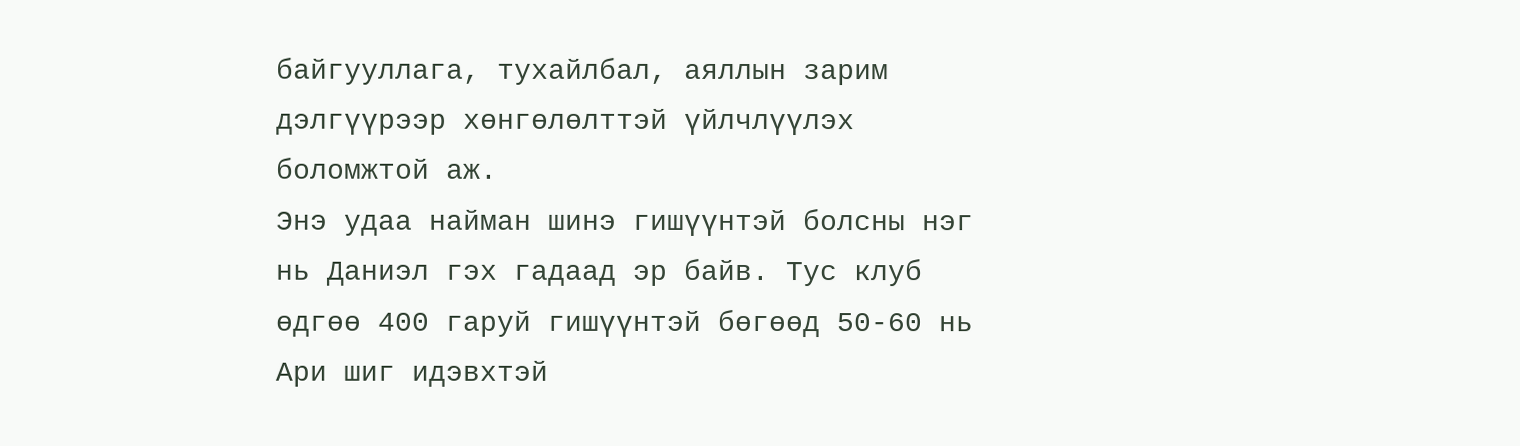байгууллага, тухайлбал, аяллын зарим дэлгүүрээр хөнгөлөлттэй үйлчлүүлэх боломжтой аж.
Энэ удаа найман шинэ гишүүнтэй болсны нэг нь Даниэл гэх гадаад эр байв. Тус клуб өдгөө 400 гаруй гишүүнтэй бөгөөд 50-60 нь Ари шиг идэвхтэй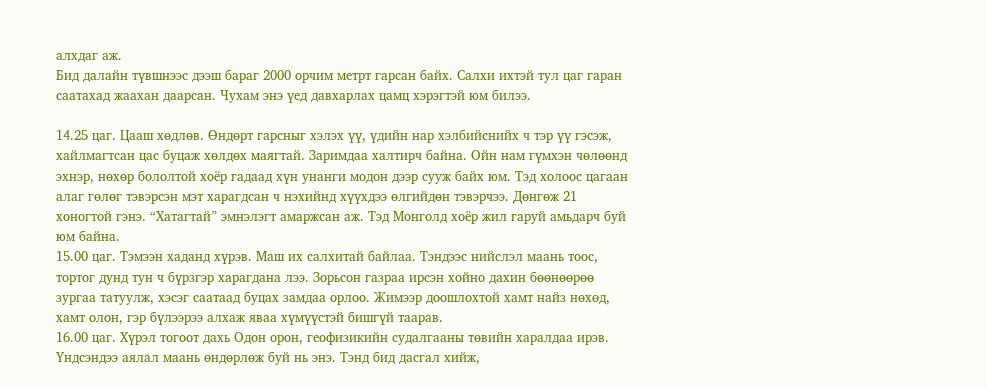алхдаг аж.
Бид далайн түвшнээс дээш бараг 2000 орчим метрт гарсан байх. Салхи ихтэй тул цаг гаран саатахад жаахан даарсан. Чухам энэ үед давхарлах цамц хэрэгтэй юм билээ.

14.25 цаг. Цааш хөдлөв. Өндөрт гарсныг хэлэх үү, үдийн нар хэлбийснийх ч тэр үү гэсэж, хайлмагтсан цас буцаж хөлдөх маягтай. Заримдаа халтирч байна. Ойн нам гүмхэн чөлөөнд эхнэр, нөхөр бололтой хоёр гадаад хүн унанги модон дээр сууж байх юм. Тэд холоос цагаан алаг гөлөг тэвэрсэн мэт харагдсан ч нэхийнд хүүхдээ өлгийдөн тэвэрчээ. Дөнгөж 21 хоногтой гэнэ. “Хатагтай” эмнэлэгт амаржсан аж. Тэд Монголд хоёр жил гаруй амьдарч буй юм байна.
15.00 цаг. Тэмээн хаданд хүрэв. Маш их салхитай байлаа. Тэндээс нийслэл маань тоос, тортог дунд тун ч бүрзгэр харагдана лээ. Зорьсон газраа ирсэн хойно дахин бөөнөөрөө зургаа татуулж, хэсэг саатаад буцах замдаа орлоо. Жимээр доошлохтой хамт найз нөхөд, хамт олон, гэр бүлээрээ алхаж яваа хүмүүстэй бишгүй таарав.
16.00 цаг. Хүрэл тогоот дахь Одон орон, геофизикийн судалгааны төвийн харалдаа ирэв. Үндсэндээ аялал маань өндөрлөж буй нь энэ. Тэнд бид дасгал хийж,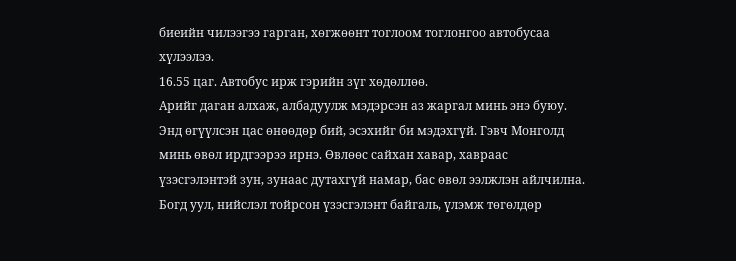биеийн чилээгээ гарган, хөгжөөнт тоглоом тоглонгоо автобусаа хүлээлээ.
16.55 цаг. Автобус ирж гэрийн зүг хөдөллөө.
Арийг даган алхаж, албадуулж мэдэрсэн аз жаргал минь энэ буюу. Энд өгүүлсэн цас өнөөдөр бий, эсэхийг би мэдэхгүй. Гэвч Монголд минь өвөл ирдгээрээ ирнэ. Өвлөөс сайхан хавар, хавраас үзэсгэлэнтэй зун, зунаас дутахгүй намар, бас өвөл ээлжлэн айлчилна. Богд уул, нийслэл тойрсон үзэсгэлэнт байгаль, үлэмж төгөлдөр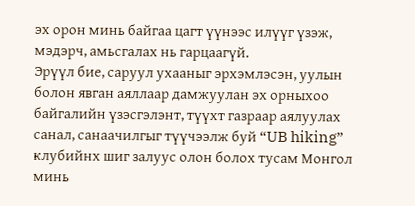эх орон минь байгаа цагт үүнээс илүүг үзэж, мэдэрч, амьсгалах нь гарцаагүй.
Эрүүл бие, саруул ухааныг эрхэмлэсэн, уулын болон явган аяллаар дамжуулан эх орныхоо байгалийн үзэсгэлэнт, түүхт газраар аялуулах санал, санаачилгыг түүчээлж буй “UB hiking” клубийнх шиг залуус олон болох тусам Монгол минь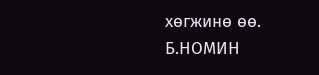хөгжинө өө.
Б.НОМИН